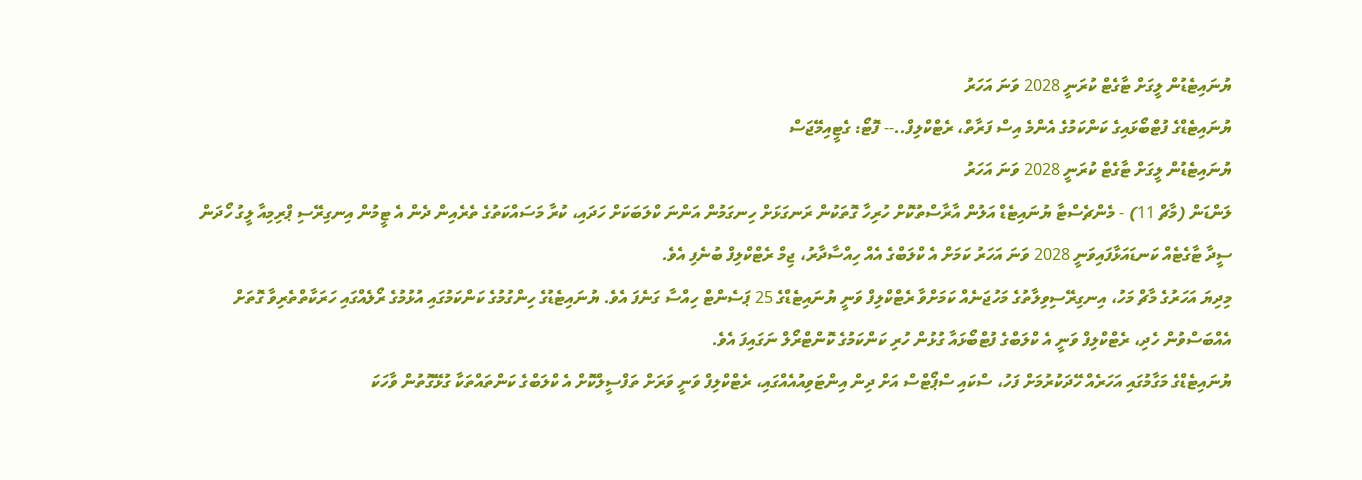ޔުނައިޓެޑުން ލީގަށް ޓާގެޓް ކުރަނީ 2028 ވަނަ އަހަރު
ޔުނައިޓެޑްގެ ފުޓްބޯޅައިގެ ކަންކަމުގެ އެންމެ އިސް ފަރާތް، ރެޓްކްލިފް..-- ފޮޓޯ: ގެޓީއިމޭޖަސް
ޔުނައިޓެޑުން ލީގަށް ޓާގެޓް ކުރަނީ 2028 ވަނަ އަހަރު
ލަންޑަން (މާޗް 11) - މެންޗެސްޓާ ޔުނައިޓެޑް އަލުން އާރާސްތުކޮށް ހުރިހާ ގޮތަކުން ރަނގަޅަށް ހިނގަމުން އަންނަ ކްލަބަކަށް ހަދައި، ކުރާ މަސައްކަތުގެ ތެރެއިން ދެން އެ ޓީމުން އިނގިރޭސި ޕްރިމިއާ ލީގު ހޯދަން ސީދާ ޓާގެޓެއް ކަނޑައަޅާފައިވަނީ 2028 ވަނަ އަހަރު ކަމަށް އެ ކްލަބްގެ އެއް ހިއްސާދާރު، ޖިމް ރެޓްކްލިފް ބުނެފި އެވެ.
މިދިޔަ އަހަރުގެ މާޗް މަހު، އިނގިރޭސިވިލާތުގެ މަހުޖަނެއް ކަމަށްވާ ރެޓްކްލިފް ވަނީ ޔުނައިޓެޑްގެ 25 ޕަސެންޓް ހިއްސާ ގަނެފަ އެވެ. ޔުނައިޓެޑުގެ ހިންގުމުގެ ކަންކަމުގައި އުޅުމުގެ ރޯލެއްގައި ހަރަކާތްތެރިވާ ގޮތަށް އެއްބަސްވުން ހެދި، ރެޓްކްލިފް ވަނީ އެ ކްލަބްގެ ފުޓްބޯޅައާ ގުޅުން ހުރި ކަންކަމުގެ ކޮންޓްރޯލް ނަގައިފަ އެވެ.
ޔުނައިޓެޑްގެ މަގާމުގައި އަހަރެއް ހޭދަކުރުމަށް ފަހު، ސްކައި ސްޕޯޓްސް އަށް ދިން އިންޓަވިއުއެއްގައި، ރެޓްކްލިފް ވަނީ ވަރަށް ތަފްސީލްކޮށް އެ ކްލަބްގެ ކަންތައްތަކާ ގުޅޭގޮތުން ވާހަކަ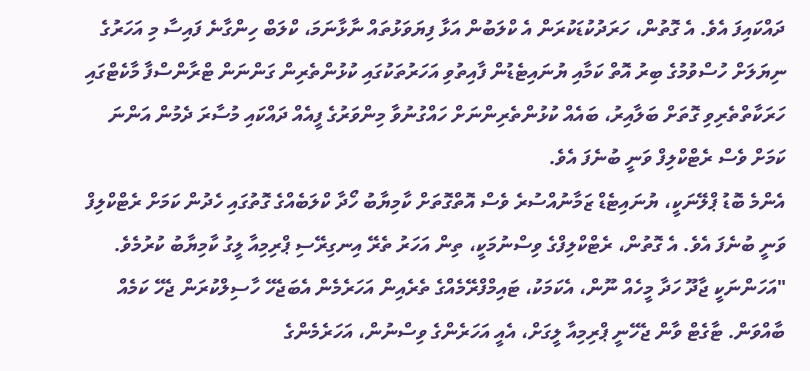ދައްކައިފަ އެވެ. އެ ގޮތުން، ހަރަދުކުޑަކުރަން އެ ކްލަބުން އަޅާ ފިޔަވަޅުތައް ނާޅާނަމަ، ކްލަބް ހިންގާނެ ފައިސާ މި އަހަރުގެ ނިޔަލަށް ހުސްވުމުގެ ބިރު އޮތް ކަމާއި ޔުނައިޓެޑުން ފާއިތުވި އަހަރުތަކުގައި ކުޅުންތެރިން ގަންނަން ޓްރާންސްފާ މާކެޓްގައި ހަރަކާތްތެރިވި ގޮތަށް ބަލާއިރު، ބައެއް ކުޅުންތެރިންނަށް ހައްގުނުވާ މިންވަރުގެ ފީއެއް ދައްކައި މުސާރަ ދެމުން އަންނަ ކަމަށް ވެސް ރެޓްކްލިފް ވަނީ ބުނެފަ އެވެ.
އެންމެ ބޮޑު ޕްލޭނަކީ، ޔުނައިޓެޑް ޒަމާނުއްސުރެ ވެސް އޮތްގޮތަށް ކާމިޔާބު ހޯދާ ކްލަބެއްގެ ގޮތުގައި ހެދުން ކަމަށް ރެޓްކްލިފް ވަނީ ބުނެފަ އެވެ. އެ ގޮތުން، ރެޓްކްލިފްގެ ވިސްނުމަކީ، ތިން އަހަރު ތެރޭ އިނގިރޭސި ޕްރިމިއާ ލީގު ކާމިޔާބު ކުރުމެވެ.
"އަހަންނަކީ ޖާދޫ ހަދާ މީހެއް ނޫން، އެކަމަކު، ޓައިމްފްރޭމެއްގެ ތެރެއިން އަހަރެމެން އެބަޖެހޭ ހާސިލްކުރަން ޖެހޭ ކަމެއް ބާއްވަން. ޓާގެޓް ވާން ޖެހޭނީ ޕްރިމިއާ ލީގަށް، އެއީ އަހަރެންގެ ވިސްނުން، އަހަރެމެންގެ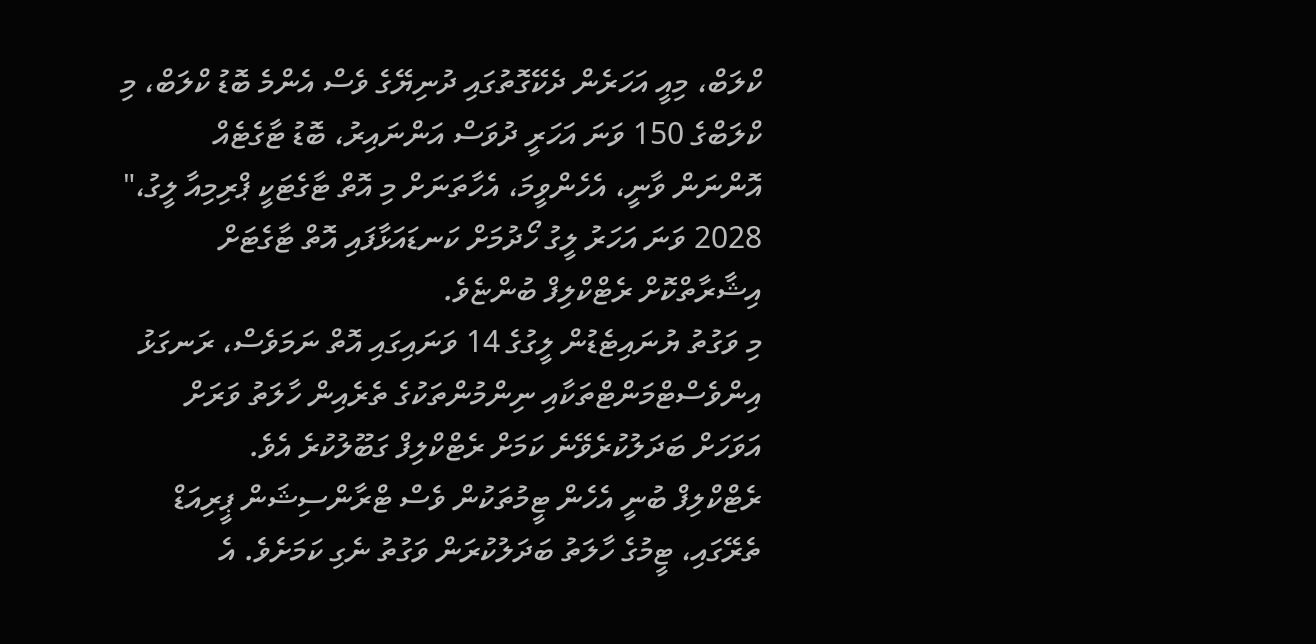ކްލަބް، މިއީ އަހަރެން ދެކޭގޮތުގައި ދުނިޔޭގެ ވެސް އެންމެ ބޮޑު ކްލަބް، މި ކްލަބްގެ 150 ވަނަ އަހަރީ ދުވަސް އަންނައިރު، ބޮޑު ޓާގެޓެއް އޮންނަން ވާނީ، އެހެންވީމަ، އެހާތަނަށް މި އޮތް ޓާގެޓަކީ ޕްރިމިއާ ލީގު،" 2028 ވަނަ އަހަރު ލީގު ހޯދުމަށް ކަނޑައަޅާފައި އޮތް ޓާގެޓަށް އިޝާރާތްކޮށް ރެޓްކްލިފް ބުންޏެވެ.
މި ވަގުތު ޔުނައިޓެޑުން ލީގުގެ 14 ވަނައިގައި އޮތް ނަމަވެސް، ރަނގަޅު އިންވެސްޓްމަންޓްތަކާއި ނިންމުންތަކުގެ ތެރެއިން ހާލަތު ވަރަށް އަވަހަށް ބަދަލުކުރެވޭނެ ކަމަށް ރެޓްކްލިފް ގަބޫލުކުރެ އެވެ.
ރެޓްކްލިފް ބުނީ އެހެން ޓީމުތަކުން ވެސް ޓްރާންސިޝަން ޕީރިއަޑް ތެރޭގައި، ޓީމުގެ ހާލަތު ބަދަލުކުރަން ވަގުތު ނެގި ކަމަށެވެ. އެ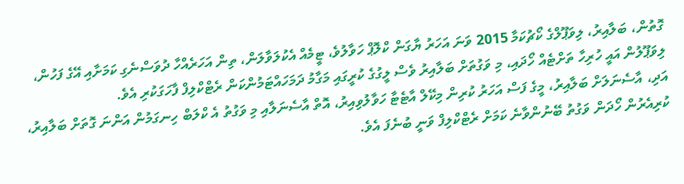ގޮތުން، ބަލާއިރު، ލިވަޕޫލްގެ ކޯޗުކަމާ 2015 ވަނަ އަހަރު ޔާގަން ކްލޮޕް ހަވާލުވެ، ޓީމެއް އެކުލަވާލަން، ތިން އަހަރެއްހާ ދުވަސްނެގި ކަމަށާއި އޭގެ ފަހުން، ލިވަޕޫލުން އައީ ހުރިހާ ތަށްޓެއް ހޯދައި، މި ވަގުތަށް ބަލާއިރު ވެސް ލީގުގެ ކުރީގައި މަގާމު ދަމަހައްޓަމުންކަން ރެޓްކްލިފް ފާހަގަކުރި އެވެ.
އަދި، އާސެނަލަށް ބަލާއިރު، މީގެ ފަސް އަހަރު ކުރިން މިކޭލް އާޓެޓާ ހަވާލުވިއިރު، އޮތް އާސެނަލާއި މި ވަގުތު އެ ކްލަބް ހިނގަމުން އަންނަ ގޮތަށް ބަލާއިރު، ކުރިއެރުން ހޯދަން ވަގުތު ބޭނުންވާނެ ކަމަށް ރެޓްކްލިފް ވަނީ ބުނެފަ އެވެ.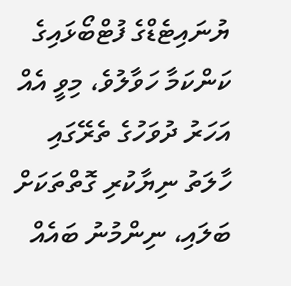ޔުނައިޓެޑްގެ ފުޓްބޯޅައިގެ ކަންކަމާ ހަވާލުވެ، މިވީ އެއް އަހަރު ދުވަހުގެ ތެރޭގައި ހާލަތު ނިޔާކުރި ގޮތްތަކަށް ބަލައި، ނިންމުނު ބައެއް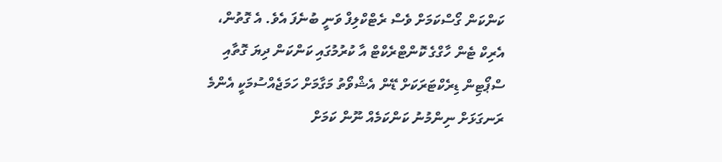ކަންކަން ގޯސްކަމަށް ވެސް ރެޓްކްލިފް ވަނީ ބުނެފަ އެވެ. އެ ގޮތުން، އެރިކް ޓެން ހާގްގެ ކޮންޓްރެކްޓް އާ ކުރުމުގައި ކަންކަން ދިޔަ ގޮތާއި ސްޕޯޓިން ޑިރެކްޓަރަކަށް ޑޭން އެޝްވޯތު މަގާމަށް ހަމަޖެއްސުމަކީ އެންމެ ރަނގަޅަށް ނިންމުނު ކަންކަމެއް ނޫން ކަމަށް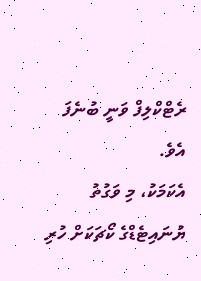ރެޓްކްލިފް ވަނީ ބުނެފަ އެވެ.
އެކަމަކު، މި ވަގުތު ޔުނައިޓެޑްގެ ކޯޗަކަށް ހުރި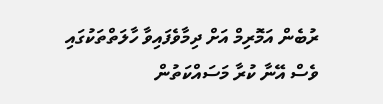ރުބެން އަމޮރިމް އަށް ދިމާވެފައިވާ ހާލަތްތަކުގައި ވެސް އޭނާ ކުރާ މަސައްކަތުން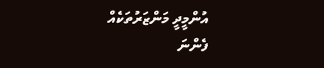އުންމީދީ މަންޒަރުތަކެއް ފެންނަ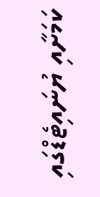ކަމަށާއި ޔުނައިޓެޑްގައި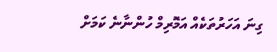ގިނަ އަހަރުތަކެއް އަމޮރިމް ހުންނާނެ ކަމަށް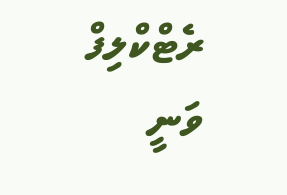ރެޓްކްލިފް ވަނީ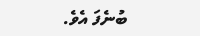ބުނެފަ އެވެ.